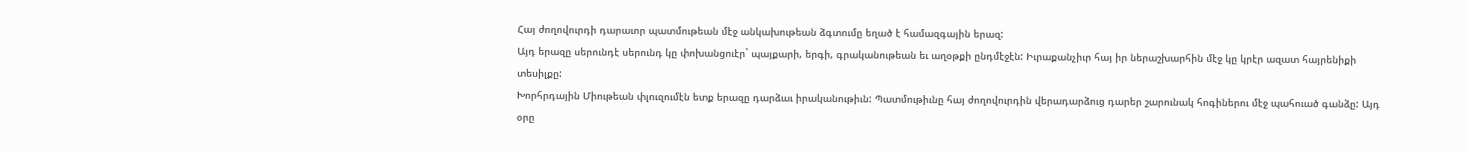Հայ ժողովուրդի դարաւոր պատմութեան մէջ անկախութեան ձգտումը եղած է համազգային երազ:
Այդ երազը սերունդէ սերունդ կը փոխանցուէր` պայքարի, երգի, գրականութեան եւ աղօթքի ընդմէջէն: Իւրաքանչիւր հայ իր ներաշխարհին մէջ կը կրէր ազատ հայրենիքի տեսիլքը:
Խորհրդային Միութեան փլուզումէն ետք երազը դարձաւ իրականութիւն: Պատմութիւնը հայ ժողովուրդին վերադարձուց դարեր շարունակ հոգիներու մէջ պահուած գանձը: Այդ օրը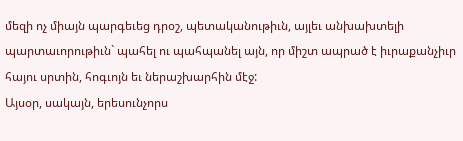մեզի ոչ միայն պարգեւեց դրօշ, պետականութիւն, այլեւ անխախտելի պարտաւորութիւն` պահել ու պահպանել այն, որ միշտ ապրած է իւրաքանչիւր հայու սրտին, հոգւոյն եւ ներաշխարհին մէջ:
Այսօր, սակայն, երեսունչորս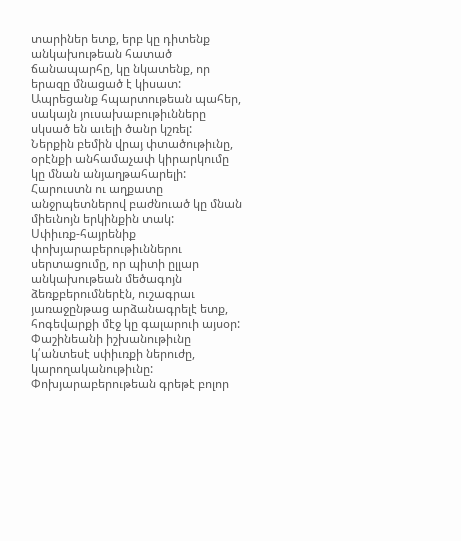տարիներ ետք, երբ կը դիտենք անկախութեան հատած ճանապարհը, կը նկատենք, որ երազը մնացած է կիսատ: Ապրեցանք հպարտութեան պահեր, սակայն յուսախաբութիւնները սկսած են աւելի ծանր կշռել:
Ներքին բեմին վրայ փտածութիւնը, օրէնքի անհամաչափ կիրարկումը կը մնան անյաղթահարելի: Հարուստն ու աղքատը անջրպետներով բաժնուած կը մնան միեւնոյն երկինքին տակ:
Սփիւռք-հայրենիք փոխյարաբերութիւններու սերտացումը, որ պիտի ըլլար անկախութեան մեծագոյն ձեռքբերումներէն, ուշագրաւ յառաջընթաց արձանագրելէ ետք, հոգեվարքի մէջ կը գալարուի այսօր: Փաշինեանի իշխանութիւնը կ՛անտեսէ սփիւռքի ներուժը, կարողականութիւնը: Փոխյարաբերութեան գրեթէ բոլոր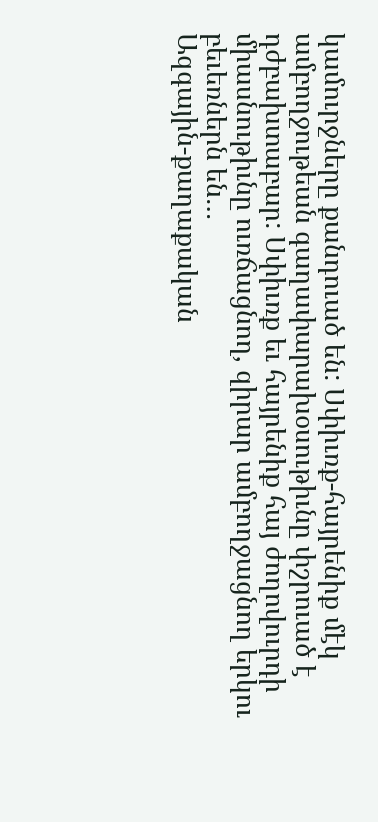կամուրջները քանդուած են: Սփիւռք-հայրենիք մէկ ամբողջութեան գաղափարախօսութիւնը փշրուած է դժբախտաբար: Սփիւռք եւ հայրենիք հայ ժողովուրդի միասնութիւնը ուռճացնող, զիրար ամբողջացնող երկու բեւեռներն են…
Ազգային-քաղաքական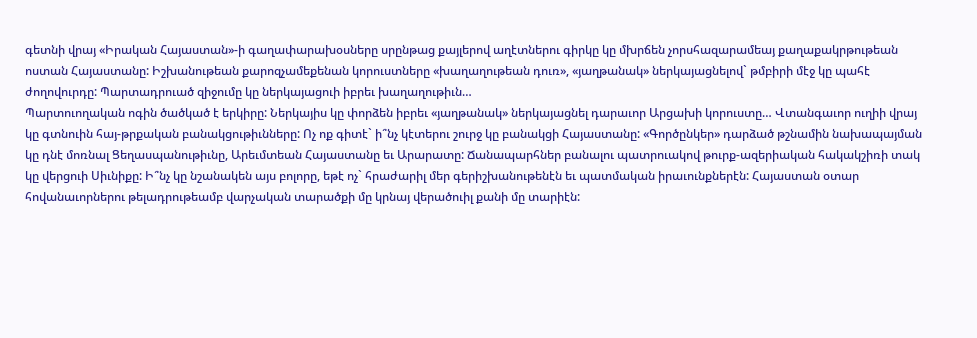գետնի վրայ «Իրական Հայաստան»-ի գաղափարախօսները սրընթաց քայլերով աղէտներու գիրկը կը մխրճեն չորսհազարամեայ քաղաքակրթութեան ոստան Հայաստանը: Իշխանութեան քարոզչամեքենան կորուստները «խաղաղութեան դուռ», «յաղթանակ» ներկայացնելով` թմբիրի մէջ կը պահէ ժողովուրդը: Պարտադրուած զիջումը կը ներկայացուի իբրեւ խաղաղութիւն…
Պարտուողական ոգին ծածկած է երկիրը: Ներկայիս կը փորձեն իբրեւ «յաղթանակ» ներկայացնել դարաւոր Արցախի կորուստը… Վտանգաւոր ուղիի վրայ կը գտնուին հայ-թրքական բանակցութիւնները: Ոչ ոք գիտէ` ի՞նչ կէտերու շուրջ կը բանակցի Հայաստանը: «Գործընկեր» դարձած թշնամին նախապայման կը դնէ մոռնալ Ցեղասպանութիւնը, Արեւմտեան Հայաստանը եւ Արարատը: Ճանապարհներ բանալու պատրուակով թուրք-ազերիական հակակշիռի տակ կը վերցուի Սիւնիքը: Ի՞նչ կը նշանակեն այս բոլորը, եթէ ոչ` հրաժարիլ մեր գերիշխանութենէն եւ պատմական իրաւունքներէն: Հայաստան օտար հովանաւորներու թելադրութեամբ վարչական տարածքի մը կրնայ վերածուիլ քանի մը տարիէն: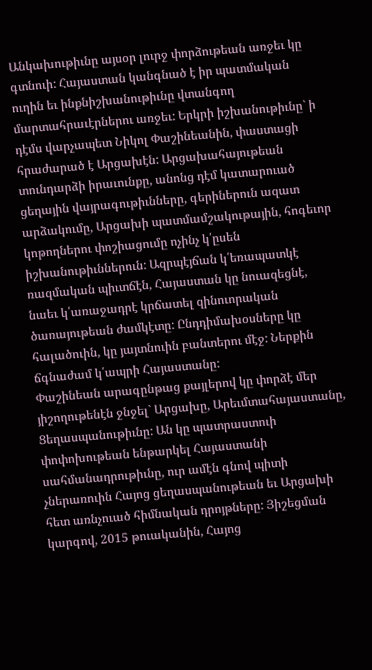Անկախութիւնը այսօր լուրջ փորձութեան առջեւ կը գտնուի: Հայաստան կանգնած է իր պատմական ուղին եւ ինքնիշխանութիւնը վտանգող մարտահրաւէրներու առջեւ: Երկրի իշխանութիւնը` ի դէմս վարչապետ Նիկոլ Փաշինեանին, փաստացի հրաժարած է Արցախէն: Արցախահայութեան տունդարձի իրաւունքը, անոնց դէմ կատարուած ցեղային վայրագութիւնները, գերիներուն ազատ արձակումը, Արցախի պատմամշակութային, հոգեւոր կոթողներու փոշիացումը ոչինչ կ՛ըսեն իշխանութիւններուն: Ազրպէյճան կ՛եռապատկէ ռազմական պիւտճէն, Հայաստան կը նուազեցնէ, նաեւ կ՛առաջադրէ կրճատել զինուորական ծառայութեան ժամկէտը: Ընդդիմախօսները կը հալածուին, կը յայտնուին բանտերու մէջ: Ներքին ճգնաժամ կ՛ապրի Հայաստանը:
Փաշինեան արագընթաց քայլերով կը փորձէ մեր յիշողութենէն ջնջել` Արցախը, Արեւմտահայաստանը, Ցեղասպանութիւնը: Ան կը պատրաստուի փոփոխութեան ենթարկել Հայաստանի սահմանադրութիւնը, ուր ամէն գնով պիտի չներառուին Հայոց ցեղասպանութեան եւ Արցախի հետ առնչուած հիմնական դրոյթները: Յիշեցման կարգով, 2015 թուականին, Հայոց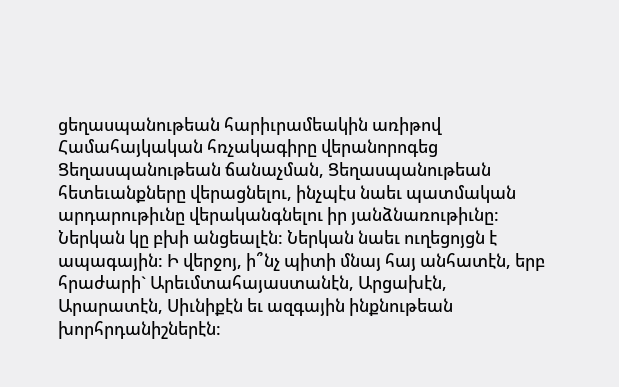ցեղասպանութեան հարիւրամեակին առիթով Համահայկական հռչակագիրը վերանորոգեց Ցեղասպանութեան ճանաչման, Ցեղասպանութեան հետեւանքները վերացնելու, ինչպէս նաեւ պատմական արդարութիւնը վերականգնելու իր յանձնառութիւնը:
Ներկան կը բխի անցեալէն: Ներկան նաեւ ուղեցոյցն է ապագային: Ի վերջոյ, ի՞նչ պիտի մնայ հայ անհատէն, երբ հրաժարի` Արեւմտահայաստանէն, Արցախէն, Արարատէն, Սիւնիքէն եւ ազգային ինքնութեան խորհրդանիշներէն: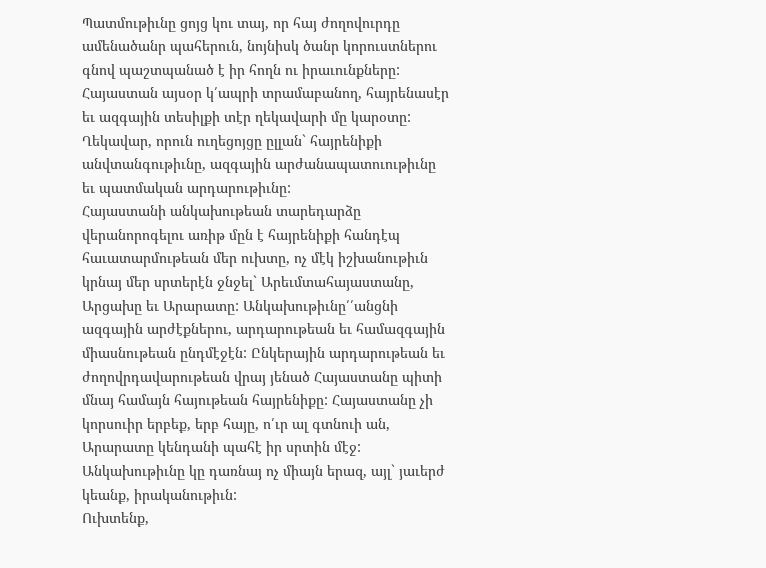Պատմութիւնը ցոյց կու տայ, որ հայ ժողովուրդը ամենածանր պահերուն, նոյնիսկ ծանր կորուստներու գնով պաշտպանած է իր հողն ու իրաւունքները:
Հայաստան այսօր կ՛ապրի տրամաբանող, հայրենասէր եւ ազգային տեսիլքի տէր ղեկավարի մը կարօտը: Ղեկավար, որուն ուղեցոյցը ըլլան` հայրենիքի անվտանգութիւնը, ազգային արժանապատուութիւնը եւ պատմական արդարութիւնը:
Հայաստանի անկախութեան տարեդարձը վերանորոգելու առիթ մըն է հայրենիքի հանդէպ հաւատարմութեան մեր ուխտը, ոչ մէկ իշխանութիւն կրնայ մեր սրտերէն ջնջել` Արեւմտահայաստանը, Արցախը եւ Արարատը: Անկախութիւնը՛՛անցնի ազգային արժէքներու, արդարութեան եւ համազգային միասնութեան ընդմէջէն: Ընկերային արդարութեան եւ ժողովրդավարութեան վրայ յենած Հայաստանը պիտի մնայ համայն հայութեան հայրենիքը: Հայաստանը չի կորսուիր երբեք, երբ հայը, ո՛ւր ալ գտնուի ան, Արարատը կենդանի պահէ իր սրտին մէջ: Անկախութիւնը կը դառնայ ոչ միայն երազ, այլ` յաւերժ կեանք, իրականութիւն:
Ուխտենք,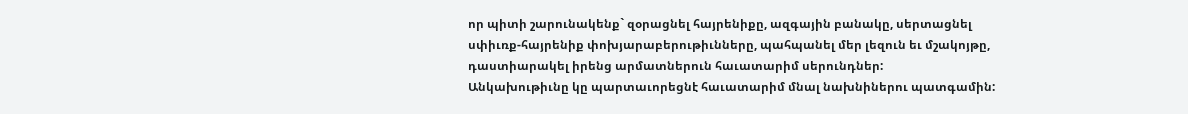որ պիտի շարունակենք` զօրացնել հայրենիքը, ազգային բանակը, սերտացնել սփիւռք-հայրենիք փոխյարաբերութիւնները, պահպանել մեր լեզուն եւ մշակոյթը, դաստիարակել իրենց արմատներուն հաւատարիմ սերունդներ:
Անկախութիւնը կը պարտաւորեցնէ հաւատարիմ մնալ նախնիներու պատգամին: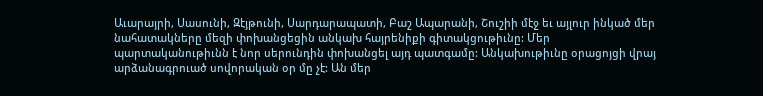Աւարայրի, Սասունի, Զէյթունի, Սարդարապատի, Բաշ Ապարանի, Շուշիի մէջ եւ այլուր ինկած մեր նահատակները մեզի փոխանցեցին անկախ հայրենիքի գիտակցութիւնը: Մեր պարտականութիւնն է նոր սերունդին փոխանցել այդ պատգամը: Անկախութիւնը օրացոյցի վրայ արձանագրուած սովորական օր մը չէ: Ան մեր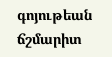գոյութեան ճշմարիտ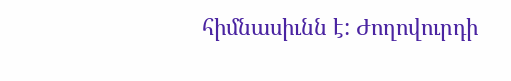հիմնասիւնն է: Ժողովուրդի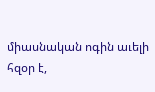միասնական ոգին աւելի հզօր է,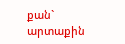քան` արտաքին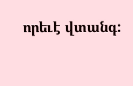որեւէ վտանգ: